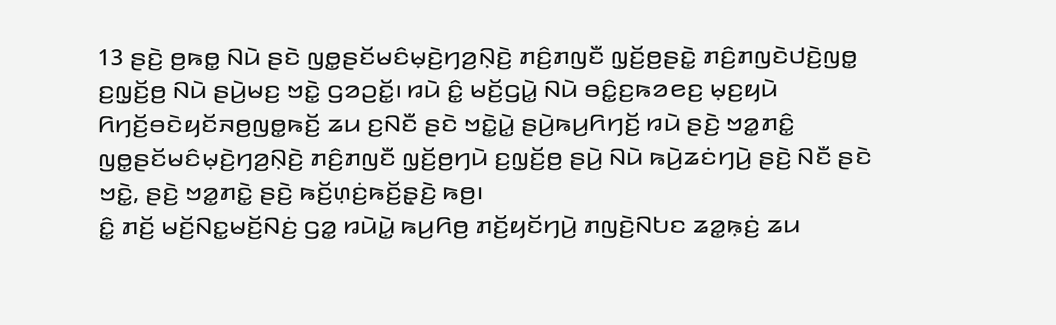13 ꤔꤢꤧ꤬ ꤥ꤬ꤒꤥ꤭ ꤡꤣꤧ ꤔꤢꤧ ꤜꤥ꤭ꤔꤢꤩꤗꤢꤨꤗ꤫ꤢꤧ꤬ꤚꤤ꤬ꤡ꤫ꤢꤧ꤬ ꤊꤢꤨ꤬ꤊꤜꤢꤪ ꤜ꤫ꤢꤩ꤬ꤥ꤬ꤔꤢꤧ꤭ ꤊꤢꤨ꤬ꤊꤜꤢꤧꤓꤢꤧ꤬ꤜꤥ꤭ ꤢ꤬ꤜ꤫ꤢꤩ꤬ꤥ꤬ ꤡꤣꤧ ꤔꤣꤧ꤬ꤗꤢ꤬ ꤠꤢꤧ꤭ ꤞꤤꤑꤢꤩ꤭꤯ ꤙꤣꤧ ꤢꤨ꤭ ꤗꤢꤩ꤬ꤞꤣꤧ꤭ ꤡꤣꤧ ꤋꤢꤨ꤭ꤢ꤬ꤒꤤꤕꤢ꤬ ꤗ꤫ꤢ꤬ꤟꤣꤧ ꤖꤚꤢꤩ꤬ꤋꤢꤧꤟꤢꤩꤏꤥ꤬ꤜꤥ꤭ꤒꤢꤩ꤬ ꤘꤣ ꤢ꤬ꤡꤢꤪ ꤔꤢꤧ ꤠꤢꤧ꤭ꤣꤧ꤭ ꤔꤣꤧ꤬ꤒꤣ꤬ꤖꤚꤢꤩ꤬ ꤙꤣꤧ ꤔꤢꤧ꤬ ꤠꤤ꤭ꤊꤢꤨ꤭ ꤜꤥ꤭ꤔꤢꤩꤗꤢꤨꤗ꤫ꤢꤧ꤬ꤚꤤ꤬ꤡ꤫ꤢꤧ꤬ ꤊꤢꤨ꤬ꤊꤜꤢꤪ ꤜ꤫ꤢꤩ꤬ꤥ꤬ꤚꤣꤧ ꤢ꤬ꤜ꤫ꤢꤩ꤬ꤥ꤬ ꤔꤣꤧ꤬ ꤡꤣꤧ ꤒꤣꤧ꤬ꤘꤢꤦꤚꤣꤧ꤬ ꤔꤢꤧ꤬ ꤡꤢꤪ ꤔꤢꤧ ꤠꤢꤧ꤭, ꤔꤢꤧ꤬ ꤠꤤ꤭ꤊꤢꤧ꤭ ꤔꤢꤧ꤬ ꤒꤢꤩ꤬ꤛ꤫ꤢꤦ꤬ꤒꤢꤩ꤬ꤔ꤫ꤢꤧ꤬ ꤒꤥ꤬꤯
ꤢꤨ꤭ ꤊꤢꤩ꤬ ꤗꤢꤩ꤬ꤡꤢ꤭ꤗꤢꤩ꤬ꤡꤢꤦ꤬ ꤞꤤ꤭ ꤙꤣꤧꤣꤧ꤭ ꤒꤣ꤬ꤖꤥ꤬ ꤊꤢꤩ꤬ꤟꤢꤩꤚꤣꤧ꤬ ꤊꤜꤢꤧ꤬ꤡꤝꤢ ꤘꤤ꤭ꤒ꤫ꤢꤦ꤬ ꤘꤣ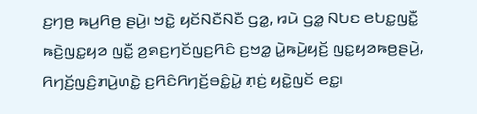ꤢ꤬ꤚꤥ꤬ ꤒꤣ꤬ꤖꤥ꤬ ꤔꤣꤧ꤬꤯ ꤠꤢꤧ꤭ ꤟꤢꤩꤡꤢꤪꤡꤢꤪ ꤞꤤ꤭, ꤙꤣꤧ ꤞꤤ꤭ ꤡꤝꤢ ꤕꤝꤢ꤭ꤜꤢꤪ꤭ ꤒꤢꤧ꤬ꤜꤢ꤭ꤟꤤ ꤜꤢꤪ꤭ ꤤ꤬ꤎꤢ꤬ꤚꤢꤩꤜꤢ꤬ꤖꤢꤨ ꤢ꤬ꤠꤤ꤭ ꤣꤧ꤭ꤒꤣꤧ꤬ꤟꤢꤩ꤬ ꤜꤢ꤭ꤟꤤꤒꤥ꤬ꤔꤣꤧ꤬, ꤖꤚꤢꤩ꤬ꤜꤢꤨ꤬ꤊꤣꤧ꤬ꤛꤢꤧ꤭ ꤢ꤬ꤖꤢꤨꤖꤚꤢꤩ꤬ꤋꤢꤨ꤭ꤣꤧ꤭ ꤊ꤫ꤢꤦ꤬ ꤟꤢꤧ꤭ꤜꤢꤩ ꤕꤢ꤭꤯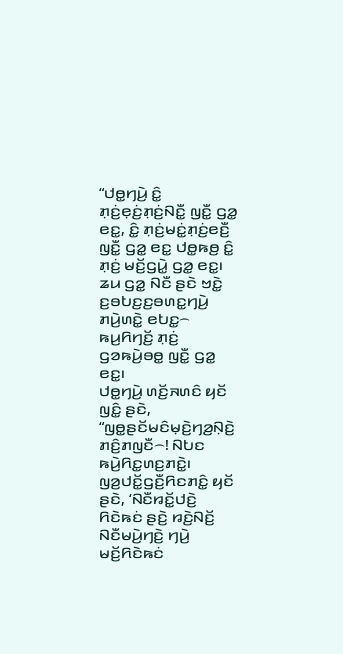“ꤓꤥ꤭ꤚꤣꤧ꤬ ꤢꤨ꤭ ꤊ꤫ꤢꤦ꤬ꤕ꤫ꤢꤦ꤬ꤊ꤫ꤢꤦ꤬ꤡꤢꤪ꤭ ꤜꤢꤪ꤭ ꤞꤤ꤭ ꤕꤢ꤭, ꤢꤨ꤭ ꤊ꤫ꤢꤦ꤬ꤗꤢꤦ꤭ꤊ꤫ꤢꤦ꤬ꤕꤢꤪ꤬ ꤜꤢꤪ꤭ ꤞꤤ꤭ ꤕꤢ꤭ ꤓꤥ꤭ꤒꤥ꤬ ꤢꤨ꤭ ꤊ꤫ꤢꤦ꤬ ꤗꤢꤩ꤬ꤞꤣꤧ꤭ ꤞꤤ꤭ ꤕꤢ꤭꤯ ꤘꤣ ꤞꤤ꤭ ꤡꤢꤪ ꤔꤢꤧ ꤠꤢꤧ꤭ ꤢ꤬ꤋꤝꤢ꤬ꤢ꤬ꤋꤛꤢ꤭ꤚꤣꤧ꤬ ꤊꤣꤧ꤬ꤛꤢꤧ꤭ ꤕꤝꤢ꤭꤮ ꤒꤣ꤬ꤖꤚꤢꤩ꤬ ꤊ꤫ꤢꤦ꤬ ꤞꤤꤒꤣꤧ꤬ꤋꤥ꤭ ꤜꤢꤪ꤭ ꤞꤤ꤭ ꤕꤢ꤭꤯
ꤓꤥ꤭ꤚꤣꤧ꤬ ꤛꤢꤩ꤬ꤏꤛꤢꤨ ꤟꤢꤩ ꤜꤢꤨ꤭ ꤔꤢꤧ, “ꤜꤥ꤭ꤔꤢꤩꤗꤢꤨꤗ꤫ꤢꤧ꤬ꤚꤤ꤬ꤡ꤫ꤢꤧ꤬ ꤊꤢꤨ꤬ꤊꤜꤢꤪ꤮! ꤡꤝꤢ ꤒꤣꤧ꤬ꤖꤢ꤭ꤛꤢ꤬ꤊꤢꤧ꤭꤯ ꤜꤤ꤬ꤓꤢꤩ꤭ꤞꤢꤪ꤬ꤖꤢꤊꤢꤨ꤭ ꤟꤢꤩ ꤔꤢꤧ, ‘ꤡꤢꤪꤙꤢꤩ꤭ꤓꤢꤧ꤬ ꤖꤢꤧꤒꤢꤦ ꤔꤢꤧ꤬ ꤙꤢꤧ꤬ꤡꤢꤩ꤬ ꤡꤢꤪꤗꤣꤧ꤬ꤚꤢꤧ꤬ ꤚꤣꤧ꤬ ꤗꤢꤩ꤬ꤖꤢꤧꤒꤢꤦ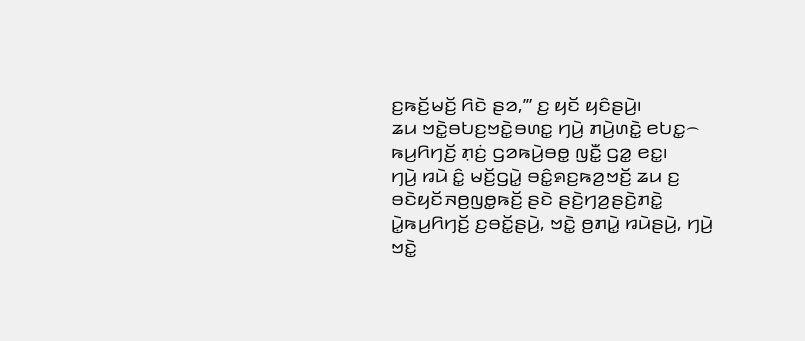ꤢ꤬ꤒꤢꤩ꤬ꤗꤢꤩ꤬ ꤖꤢꤧ ꤔꤤ,’” ꤢ꤬ ꤟꤢꤩ ꤟꤢꤨꤔꤣꤧ꤬꤯
ꤘꤣ ꤠꤢꤧ꤭ꤋꤝꤢ꤬ꤠꤢꤧ꤭ꤋꤛꤢ꤭ ꤚꤣꤧ꤬ ꤊꤣꤧ꤬ꤛꤢꤧ꤭ ꤕꤝꤢ꤭꤮ ꤒꤣ꤬ꤖꤚꤢꤩ꤬ ꤊ꤫ꤢꤦ꤬ ꤞꤤꤒꤣꤧ꤬ꤋꤥ꤭ ꤜꤢꤪ꤭ ꤞꤤ꤭ ꤕꤢ꤭꤯
ꤚꤣꤧ꤬ ꤙꤣꤧ ꤢꤨ꤭ ꤗꤢꤩ꤬ꤞꤣꤧ꤭ ꤋꤢꤨ꤭ꤎꤢ꤬ꤒꤤ꤬ꤠꤢꤩ꤬ ꤘꤣ ꤢ꤬ ꤋꤢꤧꤟꤢꤩꤏꤥ꤬ꤜꤥ꤭ꤒꤢꤩ꤬ ꤔꤢꤧ ꤔꤢꤧ꤬ꤚꤤ꤬ꤔꤢꤧ꤬ꤊꤢꤧ꤭ ꤣꤧ꤭ꤒꤣ꤬ꤖꤚꤢꤩ꤬ ꤢ꤬ꤋꤢꤩ꤭ꤔꤣꤧ꤬, ꤠꤢꤧ꤭ ꤥ꤬ꤊꤣꤧ꤭ ꤙꤣꤧꤔꤣꤧ꤬, ꤚꤣꤧ꤬ ꤠꤢꤧ꤭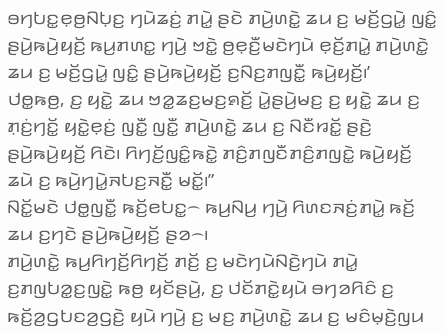ꤋꤚꤝꤢ꤭ꤕ꤫ꤥ꤬ꤡꤝ꤫ꤢ꤬ ꤚꤣꤧꤘꤢꤦ꤬ ꤊꤣꤧ꤭ ꤔꤢꤧ ꤊꤣꤧ꤬ꤛꤢꤧ꤭ ꤘꤣ ꤢ꤬ ꤗꤢꤩ꤬ꤞꤣꤧ꤭ ꤜꤢꤨ꤭ ꤔꤣꤧ꤬ꤒꤣꤧ꤬ꤟꤢꤩ꤬ ꤒꤣ꤬ꤊꤛꤢ꤭ ꤚꤣꤧ꤬ ꤠꤢꤧ꤭ ꤥ꤬ꤕ꤫ꤢꤪ꤬ꤗꤢꤧꤚꤣꤧ ꤕ꤫ꤢꤩ꤬ꤊꤣꤧ꤭ ꤊꤣꤧ꤬ꤛꤢꤧ꤭ ꤘꤣ ꤢ꤬ ꤗꤢꤩ꤬ꤞꤣꤧ꤭ ꤜꤢꤨ꤭ ꤔꤣꤧ꤬ꤒꤣꤧ꤬ꤟꤢꤩ꤬ ꤢ꤬ꤡꤢ꤬ꤊꤜꤢꤪ꤭ ꤒꤣꤧ꤬ꤟꤢꤩ꤬꤯’
ꤓꤥ꤭ꤒꤥ꤬, ꤢ꤬ ꤟꤢꤧ꤭ ꤘꤣ ꤠꤤ꤭ꤘꤢ꤬ꤗꤢ꤬ꤎꤢꤩ꤬ ꤣꤧ꤭ꤔꤣꤧ꤬ꤗꤢ꤬ ꤢ꤬ ꤟꤢꤧ꤭ ꤘꤣ ꤢ꤬ ꤊ꤫ꤢꤦ꤬ꤚꤢꤩ꤭ ꤟꤢꤧ꤭ꤕ꤫ꤢꤦ꤬ ꤜꤢꤪ꤭ ꤜꤢꤪ꤭ ꤊꤣꤧ꤬ꤛꤢꤧ꤭ ꤘꤣ ꤢ꤬ ꤡꤢꤪꤙꤢꤩ꤭ ꤔꤢꤧ꤬ ꤔꤣꤧ꤬ꤒꤣꤧ꤬ꤟꤢꤩ꤬ ꤖꤢꤧ꤯ ꤖꤚꤢꤩ꤬ꤜꤢꤨ꤭ꤒꤢꤧ꤭ ꤊꤢꤨ꤬ꤊꤜꤢꤪꤊꤢꤨ꤬ꤊꤜꤢꤧ꤭ ꤒꤣꤧ꤬ꤟꤢꤩ꤬ ꤘꤣꤧ ꤢ꤬ ꤒꤣꤧ꤬ꤚꤣꤧ꤭ꤏꤝꤢ꤬ꤏꤢꤪ꤭ ꤗꤢꤩ꤭꤯”
ꤡꤢꤩ꤭ꤗꤢꤧ ꤓꤥ꤭ꤜꤢꤪ꤭ ꤒꤢꤩ꤬ꤕꤝꤢ꤭꤮ ꤒꤣ꤬ꤡꤣ꤬ ꤚꤣꤧ꤬ ꤖꤛꤢꤏꤢꤦ꤬ꤊꤣꤧ꤭ ꤒꤢꤩ꤬ ꤘꤣ ꤢ꤬ꤚꤢꤧ ꤔꤣꤧ꤬ꤒꤣꤧ꤬ꤟꤢꤩ꤬ ꤔꤤ꤮꤯
ꤊꤣꤧ꤬ꤛꤢꤧ꤭ ꤒꤣ꤬ꤖꤚꤢꤩ꤬ꤖꤚꤢꤩ꤬ ꤊꤢꤩ꤬ ꤢ꤬ ꤗꤢꤧꤚꤣꤧꤡꤢꤧ꤬ꤚꤣꤧ ꤊꤣꤧ꤭ ꤢ꤬ꤊꤜꤝꤤ꤭ꤢ꤬ꤜꤢꤧ꤭ ꤒꤥ꤬ ꤟꤢꤩꤔꤣꤧ꤬, ꤢ꤬ ꤓꤢꤩꤊꤢꤧ꤭ꤟꤣꤧ ꤋꤚꤤꤖꤢꤨ ꤢ꤬ ꤒꤢꤩ꤬ꤤ꤬ꤞꤝꤢꤤ꤬ꤞꤢꤧ꤬ ꤟꤣꤧ ꤚꤣꤧ꤬ ꤢ꤬ ꤗꤢ꤬ ꤊꤣꤧ꤬ꤛꤢꤧ꤭ ꤘꤣ ꤢ꤬ ꤗꤢꤨꤗ꤫ꤢꤧ꤬ꤜꤣ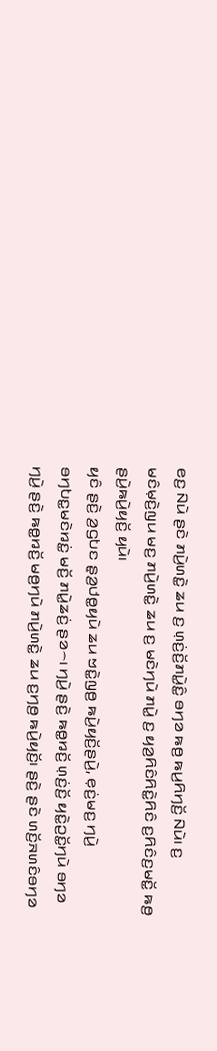ꤕꤢ꤬ ꤡꤣꤧ ꤔꤢꤧ ꤊꤣꤧ꤬ꤛꤢꤧ꤭ ꤘꤣ ꤢ꤬ ꤛ꤫ꤢꤦ꤬ꤢꤩ꤬ꤊꤣꤧ꤭ꤢꤨ꤭ ꤋꤚꤤ ꤒꤥ꤬ ꤒꤣ꤬ꤖꤚꤢꤩ꤬ ꤡꤣꤧ꤯ ꤢ꤬ ꤗꤢꤨꤗ꤫ꤢꤧ꤬ꤜꤣ ꤗꤢ꤬ ꤊꤣꤧ꤬ꤛꤢꤧ꤭ ꤘꤣ ꤢ꤬ ꤗꤢꤧꤚꤣꤧ ꤊꤣꤧ꤭ ꤢ꤬ ꤟꤤ꤬ꤖꤢꤨꤖꤢꤧ꤭ꤖꤢꤨ ꤢ꤬ꤖꤢꤨꤢ꤬ꤗꤢꤩ꤭ ꤒꤥ꤬ ꤔꤣꤧ꤬ꤒꤣꤧ꤬ꤟꤢꤩ꤬ ꤟꤣꤧ꤯
ꤟꤢꤨ ꤔꤢꤧ꤬ ꤤ꤬ꤞꤝꤢ ꤔ꤫ꤤ꤬ꤓꤥ꤭ꤟꤣꤧ ꤘꤣ ꤠꤢꤧ꤭ꤜꤥ꤬ ꤒꤣꤧ꤬ꤟꤢꤩ꤬ꤔꤣꤧ꤬, ꤕ꤫ꤢꤦ꤬ꤗꤢ꤬ ꤚꤣꤧ꤬ ꤋꤚꤝꤢ꤭ꤗꤢꤧꤙꤢꤦ꤭ ꤗꤢꤩ꤬ ꤊꤣꤧ꤭ꤘꤢꤦ꤬ ꤔꤤ꤮꤯ ꤚꤣꤧ꤬ ꤔꤢꤧ꤬ ꤒꤥ꤭ꤙꤢꤩ꤬ ꤛ꤫ꤢꤦ꤬ꤢꤩ꤬ ꤟꤢꤧ꤭ꤑꤢꤩ꤭ꤚꤣꤧ ꤋꤚꤤ ꤚꤣꤧ꤬ ꤔꤢꤧ꤬ ꤒꤥ꤭ꤙꤢꤩ꤬ ꤗꤥ꤬ꤚꤣꤧ ꤊꤣꤧ꤬ꤛꤢꤧ꤭ ꤘꤣ ꤢ꤬ꤚꤥ꤬ ꤒꤣꤧ꤬ꤟꤢꤩ꤬꤯ ꤔꤢꤧ꤬ ꤔꤢꤧ ꤛꤢꤩ꤬ꤏꤛꤢꤨꤋꤚꤤ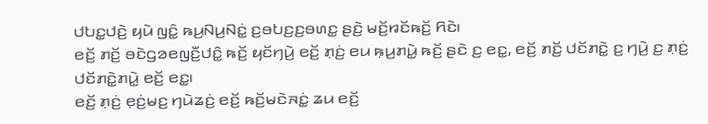ꤓꤝꤢ꤭ꤓꤢꤧ꤬ ꤟꤣꤧ ꤜꤢꤨ꤭ ꤒꤣ꤬ꤡꤣ꤬ꤡꤢꤦ꤭ ꤢ꤬ꤋꤝꤢ꤬ꤢ꤬ꤋꤛꤢ꤭ ꤔꤢꤧ꤬ ꤗꤢꤩ꤬ꤙꤢꤩꤒꤢꤩ꤬ ꤖꤢꤧ꤯
ꤕꤢꤩ꤬ ꤊꤢꤩ꤬ ꤋꤢꤧꤞꤤꤕꤜꤢꤪ꤬ꤓꤢꤨ꤭ ꤒꤢꤩ꤬ ꤟꤢꤩꤚꤣꤧ꤬ ꤕꤢꤩ꤬ ꤊ꤫ꤢꤦ꤬ ꤕꤣ ꤒ꤫ꤣ꤬ꤊꤣꤧ꤭ ꤒꤢꤩ꤬ ꤔꤢꤧ ꤢ꤬ ꤕꤢ꤭, ꤕꤢꤩ꤬ ꤊꤢꤩ꤬ ꤓꤢꤩꤊꤢꤧ꤭ ꤢ꤬ ꤚꤣꤧ꤬ ꤢ꤬ ꤊ꤫ꤢꤦ꤬ ꤓꤢꤩꤊꤢꤧ꤭ꤊꤣꤧ꤭ ꤕꤢꤩ꤬ ꤕꤢ꤭꤯
ꤕꤢꤩ꤬ ꤊ꤫ꤢꤦ꤬ ꤕ꤫ꤢꤦ꤬ꤗꤢ꤬ ꤚꤣꤧꤘꤢꤦ꤬ ꤕꤢꤩ꤬ ꤒꤢꤩ꤬ꤗꤢꤧꤏꤢꤦ꤭ ꤘꤣ ꤕꤢꤩ꤬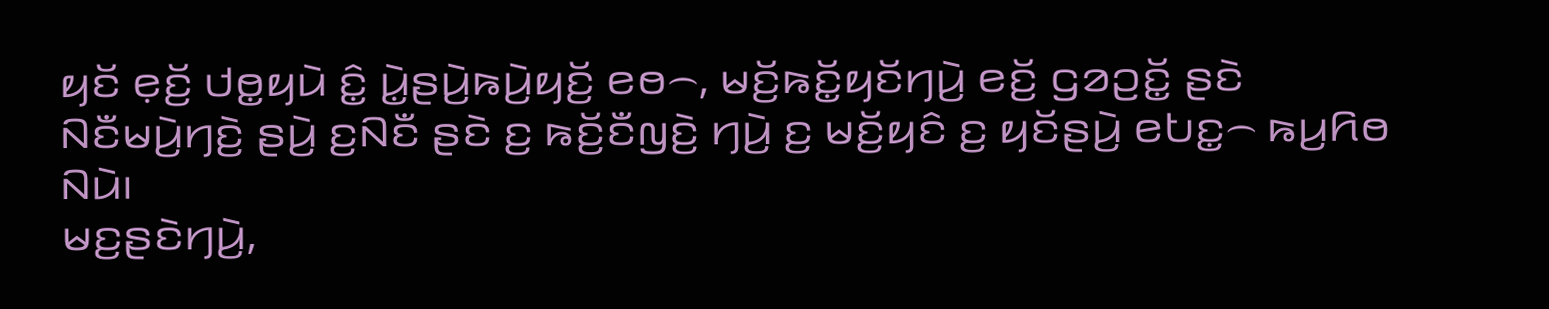ꤟꤢꤩ ꤕ꤫ꤢꤩ꤬ ꤓꤥ꤭ꤟꤣꤧ ꤢꤨ꤭ ꤣꤧ꤭ꤔꤣꤧ꤬ꤒꤣꤧ꤬ꤟꤢꤩ꤬ ꤕꤥ꤮, ꤗꤢꤩ꤬ꤒꤢꤩ꤭ꤟꤢꤩꤚꤣꤧ꤬ ꤕꤢꤩ꤬ ꤞꤤꤑꤢꤩ꤭ ꤔꤢꤧ ꤡꤢꤪꤗꤣꤧ꤬ꤚꤢꤧ꤬ ꤔꤣꤧ꤬ ꤢ꤬ꤡꤢꤪ ꤔꤢꤧ ꤢ꤬ ꤒꤢꤩ꤬ꤢꤪꤜꤢꤧ꤬ ꤚꤣꤧ꤬ ꤢ꤬ ꤗꤢꤩ꤬ꤟꤢꤨ ꤢ꤬ ꤟꤢꤩꤔꤣꤧ꤬ ꤕꤝꤢ꤭꤮ ꤒꤣ꤬ꤖꤥ ꤡꤣꤧ꤯
ꤗꤢ꤬ꤔꤢꤧꤚꤣꤧ꤬,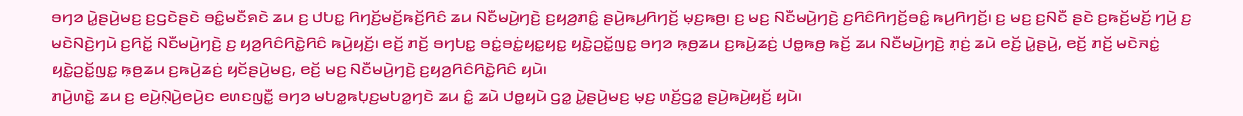ꤋꤚꤤ ꤣꤧ꤭ꤔꤣꤧ꤬ꤗꤢ꤬ ꤢ꤬ꤞꤢꤧꤔꤢꤧ ꤋꤢꤨ꤭ꤗꤢꤪꤎꤢꤧ ꤘꤣ ꤢ꤬ ꤓꤝꤢ꤭ ꤖꤚꤢꤩ꤬ꤗꤢꤩ꤬ꤒꤢꤩ꤬ꤖꤢꤨ ꤘꤣ ꤡꤢꤪꤗꤣꤧ꤬ꤚꤢꤧ꤬ ꤢ꤬ꤟꤤ꤬ꤊꤢꤨ꤭ ꤔꤣꤧ꤬ꤒꤣ꤬ꤖꤚꤢꤩ꤬ ꤗ꤫ꤢ꤬ꤒꤥ꤬꤯ ꤢ꤬ ꤗꤢ꤬ ꤡꤢꤪꤗꤣꤧ꤬ꤚꤢꤧ꤬ ꤢ꤬ꤖꤢꤨꤖꤚꤢꤩ꤬ꤋꤢꤨ꤭ ꤒꤣ꤬ꤖꤚꤢꤩ꤬꤯ ꤢ꤬ ꤗꤢ꤬ ꤢ꤬ꤡꤢꤪ ꤔꤢꤧ ꤢ꤬ꤒꤢꤩ꤬ꤗꤢꤩ꤬ ꤚꤣꤧ꤬ ꤢ꤬ ꤗꤢꤧꤡꤢꤧ꤬ꤚꤣꤧ ꤢ꤬ꤖꤢꤩ꤭ ꤡꤢꤪꤗꤣꤧ꤬ꤚꤢꤧ꤬ ꤢ꤬ ꤟꤤ꤬ꤖꤢꤨꤖꤢꤧ꤭ꤖꤢꤨ ꤒꤣꤧ꤬ꤟꤢꤩ꤬꤯ ꤕꤢꤩ꤬ ꤊꤢꤩ꤬ ꤋꤚꤝꤢ꤭ ꤋꤢꤦ꤭ꤋꤢꤦ꤭ꤟꤢ꤭ꤟꤢ꤭ ꤟꤢꤧ꤭ꤑꤢꤩ꤭ꤜꤢ꤭ ꤋꤚꤤ ꤒ꤫ꤥ꤬ꤘꤣ ꤢ꤬ꤒꤣꤧ꤬ꤘꤢꤦ꤬ ꤓꤥ꤭ꤒꤥ꤬ ꤒꤢꤩ꤬ ꤘꤣ ꤡꤢꤪꤗꤣꤧ꤬ꤚꤢꤧ꤬ ꤊ꤫ꤢꤦ꤬ ꤘꤣꤧ ꤕꤢꤩ꤬ ꤣꤧ꤭ꤔꤣꤧ꤬, ꤕꤢꤩ꤬ ꤊꤢꤩ꤬ ꤗꤢꤧꤏꤢꤦ꤭ ꤟꤢꤧ꤭ꤑꤢꤩ꤭ꤜꤢ꤭ ꤒ꤫ꤥ꤬ꤘꤣ ꤢ꤬ꤒꤣꤧ꤬ꤘꤢꤦ꤬ ꤟꤢꤩꤔꤣꤧ꤬ꤗꤢ꤬, ꤕꤢꤩ꤬ ꤗꤢ꤬ ꤡꤢꤪꤗꤣꤧ꤬ꤚꤢꤧ꤬ ꤢ꤬ꤟꤤ꤬ꤖꤢꤨꤖꤢꤧ꤭ꤖꤢꤨ ꤟꤣꤧ꤯
ꤊꤣꤧ꤬ꤛꤢꤧ꤭ ꤘꤣ ꤢ꤬ ꤕꤣꤧ꤬ꤡ꤫ꤣꤧ꤬ꤕꤣꤧ꤬ꤢ ꤕꤛꤢꤜꤢꤪ꤭ ꤋꤚꤤ ꤗꤝꤤ꤭ꤒꤝ꤫ꤢ꤬ꤗꤝꤤ꤭ꤚꤢꤧ ꤘꤣ ꤢꤨ꤭ ꤘꤣꤧ ꤓꤥ꤭ꤟꤣꤧ ꤞꤤ꤭ ꤣꤧ꤭ꤔꤣꤧ꤬ꤗꤢ꤬ ꤗ꤫ꤢ꤬ ꤛꤢꤩ꤬ꤞꤤ꤭ ꤔꤣꤧ꤬ꤒꤣꤧ꤬ꤟꤢꤩ꤬ ꤟꤣꤧ꤯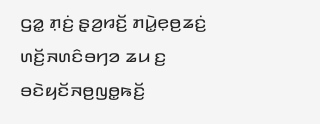ꤞꤤ꤭ ꤊ꤫ꤢꤦ꤬ ꤔ꤫ꤤ꤬ꤙꤢꤩ꤬ ꤊꤣꤧ꤭ꤕ꤫ꤥ꤬ꤘꤢꤦ꤬ ꤛꤢꤩ꤬ꤏꤛꤢꤨꤋꤚꤤ ꤘꤣ ꤢ꤬ ꤋꤢꤧꤟꤢꤩꤏꤥ꤬ꤜꤥ꤭ꤒꤢꤩ꤬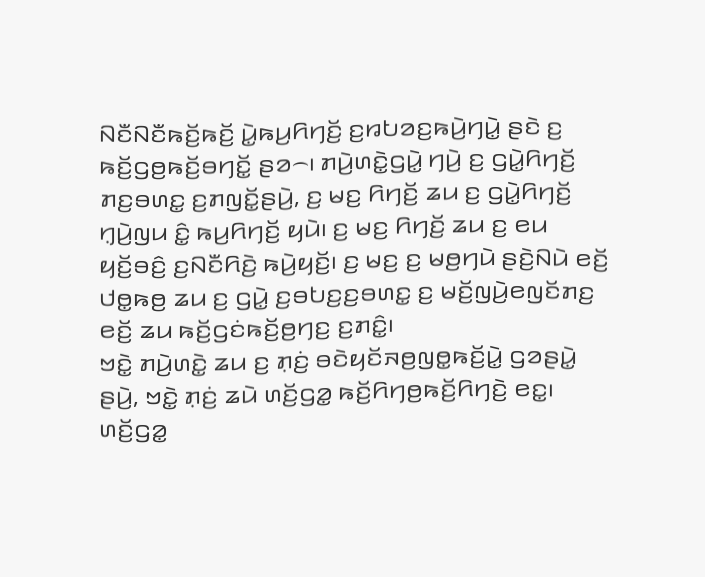ꤡꤢꤪꤡꤢꤪꤒꤢꤩ꤬ꤒꤢꤩ꤬ ꤣꤧ꤭ꤒꤣ꤬ꤖꤚꤢꤩ꤬ ꤢ꤬ꤙꤝꤤꤢ꤬ꤒꤣꤧ꤬ꤚꤣꤧ꤭ ꤔꤢꤧ ꤢ꤬ ꤒꤢꤩ꤬ꤞꤥ꤬ꤒꤢꤩ꤬ꤋꤚꤢꤩ꤭ ꤔꤤ꤮꤯ ꤊꤣꤧ꤬ꤛꤢꤧ꤭ꤞꤣꤧ꤭ ꤚꤣꤧ꤬ ꤢ꤬ ꤞꤣꤧ꤭ꤖꤚꤢꤩ꤬ ꤊꤢ꤬ꤋꤛꤢ꤭ ꤢ꤬ꤊꤜꤢꤩ꤭ꤔꤣꤧ꤬, ꤢ꤬ ꤗꤢ꤬ ꤖꤚꤢꤩ꤬ ꤘꤣ ꤢ꤬ ꤞꤣꤧ꤭ꤖꤚꤢꤩ꤬ ꤚ꤫ꤣꤧ꤬ꤜꤣ ꤢꤨ꤭ ꤒꤣ꤬ꤖꤚꤢꤩ꤬ ꤟꤣꤧ꤯ ꤢ꤬ ꤗꤢ꤬ ꤖꤚꤢꤩ꤬ ꤘꤣ ꤢ꤬ ꤕꤣ ꤟꤢꤩ꤬ꤋꤢꤨ꤬ ꤢ꤬ꤡꤢꤪꤖꤢꤧ꤬ ꤒꤣꤧ꤬ꤟꤢꤩ꤬꤯ ꤢ꤬ ꤗꤢ꤬ ꤢ꤬ ꤗꤥ꤬ꤚꤣꤧ ꤔꤢꤧ꤬ꤡꤣꤧ ꤕꤢꤩ꤬ ꤓꤥ꤭ꤒꤥ꤬ ꤘꤣ ꤢ꤬ ꤞꤣꤧ꤭ ꤢ꤬ꤋꤝꤢ꤬ꤢ꤬ꤋꤛꤢ꤭ ꤢ꤬ ꤗꤢꤩ꤬ꤜꤣꤧ꤬ꤕꤜꤢꤩꤊꤢ꤬ ꤕꤢꤩ꤬ ꤘꤣ ꤒꤢꤩ꤬ꤞꤢꤦꤒꤢꤩ꤬ꤥ꤬ꤚꤢ꤬ ꤢ꤬ꤊꤢꤨ꤭꤯
ꤠꤢꤧ꤭ ꤊꤣꤧ꤬ꤛꤢꤧ꤭ ꤘꤣ ꤢ꤬ ꤊ꤫ꤢꤦ꤬ ꤋꤢꤧꤟꤢꤩꤏꤥ꤬ꤜꤥ꤭ꤒꤢꤩ꤬ꤣꤧ꤭ ꤞꤤꤔꤣꤧ꤭ ꤔꤣꤧ꤬, ꤠꤢꤧ꤭ ꤊ꤫ꤢꤦ꤬ ꤘꤣꤧ ꤛꤢꤩ꤬ꤞꤤ꤭ ꤒꤢꤩ꤬ꤖꤚꤥ꤬ꤒꤢꤩ꤬ꤖꤚꤢꤧ꤬ ꤕꤢ꤭꤯ ꤛꤢꤩ꤬ꤞꤤ꤭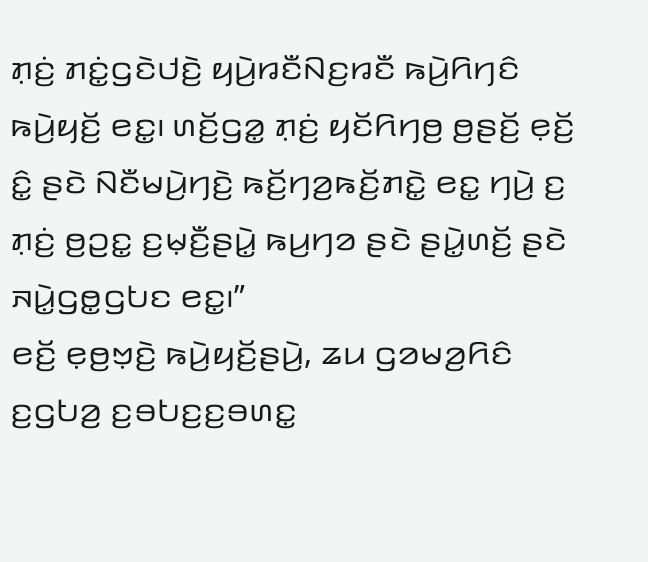ꤊ꤫ꤢꤦ꤬ ꤊꤢꤦ꤭ꤞꤢꤧꤓꤢꤧ꤬ ꤟꤣꤧ꤬ꤙꤢꤪꤡꤢ꤬ꤙꤢꤪ ꤒꤣꤧ꤬ꤖꤚꤢꤨ ꤒꤣꤧ꤬ꤟꤢꤩ꤬ ꤕꤢ꤭꤯ ꤛꤢꤩ꤬ꤞꤤ꤭ ꤊ꤫ꤢꤦ꤬ ꤟꤢꤩꤖꤚꤥ꤬ ꤥ꤬ꤔꤢꤩ꤬ ꤕ꤫ꤢꤩ꤬ ꤢꤨ꤭ ꤔꤢꤧ ꤡꤢꤪꤗꤣꤧ꤬ꤚꤢꤧ꤬ ꤒꤢꤩ꤬ꤚꤤ꤬ꤒꤢꤩ꤬ꤊꤢꤧ꤭ ꤕꤢ꤭ ꤚꤣꤧ꤬ ꤢ꤬ ꤊ꤫ꤢꤦ꤬ ꤥ꤬ꤑꤢ꤭ ꤢ꤬ꤗ꤫ꤢꤪ꤬ꤔꤣꤧ꤭ ꤒꤣ꤬ꤚꤤ ꤔꤢꤧ ꤔꤣꤧ꤭ꤛꤢꤩ꤬ ꤔꤢꤧ ꤏꤣꤧ꤭ꤞꤥ꤭ꤞꤝꤢ ꤕꤢ꤭꤯”
ꤕꤢꤩ꤬ ꤕ꤫ꤥ꤬ꤠ꤫ꤢꤧ꤬ ꤒꤣꤧ꤬ꤟꤢꤩ꤬ꤔꤣꤧ꤬, ꤘꤣ ꤞꤤꤗꤤ꤬ꤖꤢꤨ ꤢ꤬ꤞꤝꤤ꤬ ꤢ꤬ꤋꤝꤢ꤬ꤢ꤬ꤋꤛꤢ꤭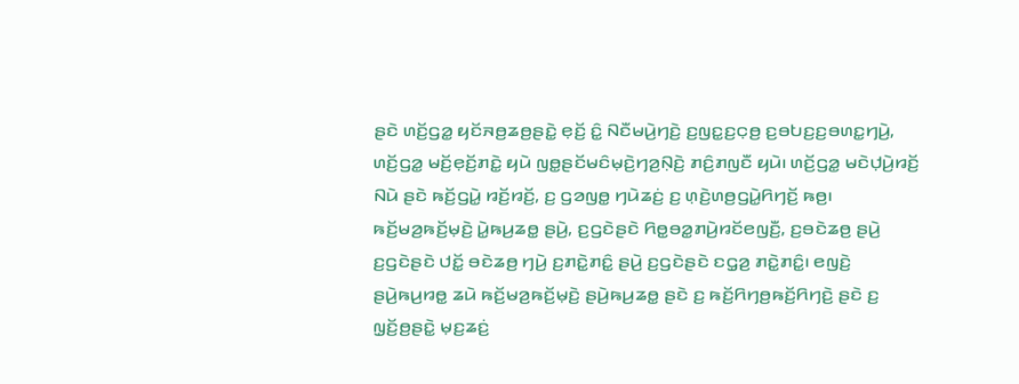ꤔꤢꤧ ꤛꤢꤩ꤬ꤞꤤ꤭ ꤟꤢꤩꤏꤥ꤬ꤘꤥ꤬ꤔꤢꤧ꤭ ꤕ꤫ꤢꤩ꤬ ꤢꤨ꤭ ꤡꤢꤪꤗꤣꤧ꤬ꤚꤢꤧ꤬ ꤢ꤬ꤜꤢ꤭ꤢ꤬ꤍ꤫ꤥ꤬ ꤢ꤬ꤋꤝꤢ꤬ꤢ꤬ꤋꤛꤢ꤭ꤚꤣꤧ꤬, ꤛꤢꤩ꤬ꤞꤤ꤭ ꤗꤢꤩ꤬ꤕ꤫ꤢꤩ꤬ꤊꤢꤧ꤭ ꤟꤣꤧ ꤜꤥ꤭ꤔꤢꤩꤗꤢꤨꤗ꤫ꤢꤧ꤬ꤚꤤ꤬ꤡ꤫ꤢꤧ꤬ ꤊꤢꤨ꤬ꤊꤜꤢꤪ ꤟꤣꤧ꤯ ꤛꤢꤩ꤬ꤞꤤ꤭ ꤗꤢꤧꤓ꤫ꤣꤧ꤬ꤙꤢꤩ꤬ ꤡꤣꤧ ꤔꤢꤧ ꤒꤢꤩ꤬ꤞꤣꤧ꤭ ꤙꤢꤩ꤬ꤙꤢꤩ꤬, ꤢ꤬ ꤞꤤꤜꤥ꤭ ꤚꤣꤧꤘꤢꤦ꤬ ꤢ꤬ ꤛ꤫ꤢꤧ꤬ꤛꤥ꤬ꤞꤣꤧ꤭ꤖꤚꤢꤩ꤬ ꤒꤥ꤬꤯
ꤒꤢꤩ꤬ꤗꤤ꤬ꤒꤢꤩ꤬ꤗ꤫ꤢꤧ꤬ ꤣꤧ꤭ꤒꤣ꤬ꤘꤥ꤭ ꤔꤣꤧ꤬, ꤢ꤬ꤞꤢꤧꤔꤢꤧ ꤖꤥ꤭ꤋꤤ꤭ꤊꤣꤧ꤬ꤙꤢꤩꤕꤜꤢꤪ꤬, ꤢ꤬ꤋꤢꤧꤘꤥ꤬ ꤔꤣꤧ꤬ ꤢ꤬ꤞꤢꤧꤔꤢꤧ ꤓꤢꤩ꤭ ꤋꤢꤧꤘꤥ꤬ ꤚꤣꤧ꤬ ꤢ꤬ꤊꤢꤧ꤭ꤊꤢꤨ꤭ ꤔꤣꤧ꤬ ꤢ꤬ꤞꤢꤧꤔꤢꤧ ꤢꤞ꤫ꤤ꤬ ꤊꤢꤧ꤭ꤊꤢꤨ꤭꤯ ꤕꤜꤢꤧ꤬ ꤔꤣꤧ꤬ꤒꤣ꤬ꤙꤥ꤭ ꤘꤣꤧ ꤒꤢꤩ꤬ꤗꤤ꤬ꤒꤢꤩ꤬ꤗ꤫ꤢꤧ꤬ ꤔꤣꤧ꤬ꤒꤣ꤬ꤘꤥ꤭ ꤔꤢꤧ ꤢ꤬ ꤒꤢꤩ꤬ꤖꤚꤥ꤬ꤒꤢꤩ꤬ꤖꤚꤢꤧ꤬ ꤔꤢꤧ ꤢ꤬ ꤜ꤫ꤢꤩ꤬ꤥ꤬ꤔꤢꤧ꤭ ꤗ꤫ꤢ꤬ꤘꤢꤦ꤬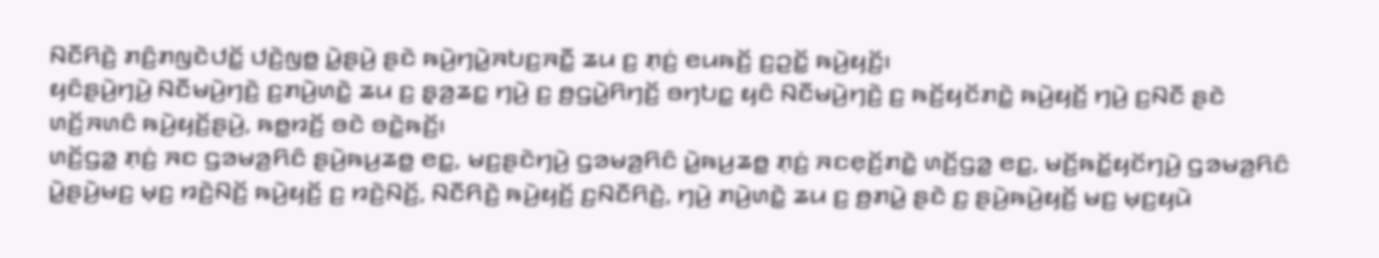ꤡꤢꤪꤖꤢꤧ꤬ ꤊꤢꤨ꤬ꤊꤜꤢꤧꤓꤢꤩ꤭ ꤓꤢꤧ꤬ꤜꤥ꤭ ꤣꤧ꤭ꤔꤣꤧ꤬ ꤔꤢꤧ ꤒꤣꤧ꤬ꤚꤣꤧ꤭ꤏꤝꤢ꤬ꤏꤢꤪ꤭ ꤘꤣ ꤢ꤬ ꤊ꤫ꤢꤦ꤬ ꤕꤣꤒꤢꤩ꤬ ꤢ꤬ꤑꤢꤩ꤭ ꤒꤣꤧ꤬ꤟꤢꤩ꤬꤯
ꤟꤢꤨꤔꤣꤧ꤬ꤚꤣꤧ꤬ ꤡꤢꤪꤗꤣꤧ꤬ꤚꤢꤧ꤬ ꤢ꤬ꤊꤣꤧ꤬ꤛꤢꤧ꤭ ꤘꤣ ꤢ꤬ ꤔ꤫ꤤ꤬ꤘꤢ꤭ ꤚꤣꤧ꤬ ꤢ꤬ ꤥ꤬ꤞꤣꤧ꤭ꤖꤚꤢꤩ꤬ ꤋꤚꤝꤢ꤭ ꤟꤢꤨ ꤡꤢꤪꤗꤣꤧ꤬ꤚꤢꤧ꤬ ꤢ꤬ ꤒꤢꤩ꤬ꤟꤢꤩꤊꤢꤧ꤭ ꤒꤣꤧ꤬ꤟꤢꤩ꤬ ꤚꤣꤧ꤬ ꤢ꤬ꤡꤢꤪ ꤔꤢꤧ ꤛꤢꤩ꤬ꤏꤛꤢꤨ ꤒꤣꤧ꤬ꤟꤢꤩ꤬ꤔꤣꤧ꤬, ꤒꤥ꤭ꤙꤢꤩ꤬ ꤋꤢꤧ ꤋꤢꤧ꤭ꤒꤢꤩ꤬꤯
ꤛꤢꤩ꤬ꤞꤤ꤭ ꤊ꤫ꤢꤦ꤬ ꤏꤢ ꤞꤤꤗꤤ꤬ꤖꤢꤨ ꤔꤣꤧ꤬ꤒꤣ꤬ꤘꤥ꤭ ꤕꤢ꤭, ꤗꤢ꤬ꤔꤢꤧꤚꤣꤧ꤬ ꤞꤤꤗꤤ꤬ꤖꤢꤨ ꤣꤧ꤭ꤒꤣ꤬ꤘꤥ꤭ ꤊ꤫ꤢꤦ꤬ ꤏꤢꤕ꤫ꤢꤩ꤬ꤊꤢꤧ꤭ ꤛꤢꤩ꤬ꤞꤤ꤭ ꤕꤢ꤭, ꤗꤢꤩ꤬ꤒꤢꤩ꤭ꤟꤢꤩꤚꤣꤧ꤬ ꤞꤤꤗꤤ꤬ꤖꤢꤨ ꤣꤧ꤭ꤔꤣꤧ꤬ꤗꤢ꤬ ꤗ꤫ꤢ꤬ ꤙꤢꤧ꤬ꤡꤢꤩ꤬ ꤒꤣꤧ꤬ꤟꤢꤩ꤬ ꤢ꤬ ꤙꤢꤧ꤬ꤡꤢꤩ꤬, ꤡꤢꤪꤖꤢꤧ꤬ ꤒꤣꤧ꤬ꤟꤢꤩ꤬ ꤢ꤬ꤡꤢꤪꤖꤢꤧ꤬, ꤚꤣꤧ꤬ ꤊꤣꤧ꤬ꤛꤢꤧ꤭ ꤘꤣ ꤢ꤬ ꤥ꤬ꤊꤣꤧ꤭ ꤔꤢꤧ ꤢ꤬ ꤔꤣꤧ꤬ꤒꤣꤧ꤬ꤟꤢꤩ꤬ ꤗꤢ꤬ ꤗ꤫ꤢ꤬ꤟꤣꤧ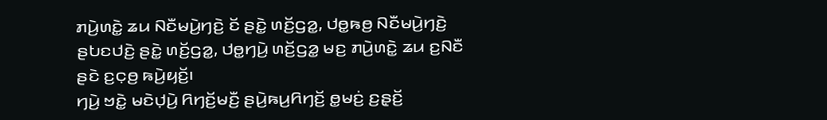ꤊꤣꤧ꤬ꤛꤢꤧ꤭ ꤘꤣ ꤡꤢꤪꤗꤣꤧ꤬ꤚꤢꤧ꤬ ꤢꤩ ꤔꤢꤧ꤭ ꤛꤢꤩ꤬ꤞꤤ꤭, ꤓꤥ꤭ꤒꤥ꤬ ꤡꤢꤪꤗꤣꤧ꤬ꤚꤢꤧ꤬ ꤔꤝꤢꤓꤢꤧ꤬ ꤔꤢꤧ꤭ ꤛꤢꤩ꤬ꤞꤤ꤭, ꤓꤥ꤭ꤚꤣꤧ꤬ ꤛꤢꤩ꤬ꤞꤤ꤭ ꤗꤢ꤬ ꤊꤣꤧ꤬ꤛꤢꤧ꤭ ꤘꤣ ꤢ꤬ꤡꤢꤪ ꤔꤢꤧ ꤢ꤬ꤍ꤫ꤥ꤬ ꤒꤣꤧ꤬ꤟꤢꤩ꤬꤯
ꤚꤣꤧ꤬ ꤠꤢꤧ꤭ ꤗꤢꤧꤓ꤫ꤣꤧ꤬ ꤖꤚꤢꤩ꤬ꤗꤢꤪ꤬ ꤔꤣꤧ꤬ꤒꤣ꤬ꤖꤚꤢꤩ꤬ ꤥ꤭ꤗꤢꤦ꤬ ꤢ꤬ꤔ꤫ꤢꤩ꤬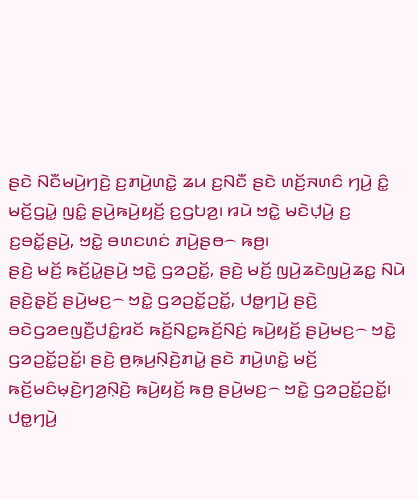ꤔꤢꤧ ꤡꤢꤪꤗꤣꤧ꤬ꤚꤢꤧ꤬ ꤢ꤬ꤊꤣꤧ꤬ꤛꤢꤧ꤭ ꤘꤣ ꤢ꤬ꤡꤢꤪ ꤔꤢꤧ ꤛꤢꤩ꤬ꤏꤛꤢꤨ ꤚꤣꤧ꤬ ꤢꤨ꤭ ꤗꤢꤩ꤬ꤞꤣꤧ꤭ ꤜꤢꤨ꤭ ꤔꤣꤧ꤬ꤒꤣꤧ꤬ꤟꤢꤩ꤬ ꤢ꤬ꤞꤝꤤ꤬꤯ ꤙꤣꤧ ꤠꤢꤧ꤭ ꤗꤢꤧꤓ꤫ꤣꤧ꤬ ꤢ꤬ ꤢ꤬ꤋꤢꤩ꤭ꤔꤣꤧ꤬, ꤠꤢꤧ꤭ ꤋꤛꤢꤛꤢꤦ ꤊꤣꤧ꤬ꤔꤥ꤮ ꤒꤥ꤬꤯
ꤔꤢꤧ꤬ ꤗꤢꤩ꤬ ꤒꤢꤩ꤬ꤣꤧ꤭ꤔꤣꤧ꤬ ꤠꤢꤧ꤭ ꤞꤤꤑꤢꤩ꤭, ꤔꤢꤧ꤬ ꤗꤢꤩ꤬ ꤜꤣꤧ꤬ꤘꤢꤧꤜꤣꤧ꤬ꤘꤢ꤭ ꤡꤣꤧ ꤔꤢꤧ꤬ꤔ꤫ꤢꤩ꤬ ꤔꤣꤧ꤬ꤗꤢ꤬꤮ ꤠꤢꤧ꤭ ꤞꤤꤑꤢꤩ꤭ꤑꤢꤩ꤭, ꤓꤥ꤭ꤚꤣꤧ꤬ ꤔꤢꤧ꤬ ꤋꤢꤧꤞꤤꤕꤜꤢꤪ꤬ꤓꤢꤨ꤭ꤙꤢꤩ ꤒꤢꤩ꤬ꤡꤢ꤭ꤒꤢꤩ꤬ꤡꤢꤦ꤬ ꤒꤣꤧ꤬ꤟꤢꤩ꤬ ꤔꤣꤧ꤬ꤗꤢ꤬꤮ ꤠꤢꤧ꤭ ꤞꤤꤑꤢꤩ꤭ꤑꤢꤩ꤭꤯ ꤔꤢꤧ꤬ ꤥ꤬ꤒ꤫ꤣ꤬ꤡ꤫ꤢꤧ꤬ꤊꤣꤧ꤭ ꤔꤢꤧ ꤊꤣꤧ꤬ꤛꤢꤧ꤭ ꤗꤢꤩ꤬ ꤒꤢꤩ꤬ꤗꤢꤨꤗ꤫ꤢꤧ꤬ꤚꤤ꤬ꤡ꤫ꤢꤧ꤬ ꤒꤣꤧ꤬ꤟꤢꤩ꤬ ꤒꤥ꤬ ꤔꤣꤧ꤬ꤗꤢ꤬꤮ ꤠꤢꤧ꤭ ꤞꤤꤑꤢꤩ꤭ꤑꤢꤩ꤭꤯ ꤓꤥ꤭ꤚꤣꤧ꤬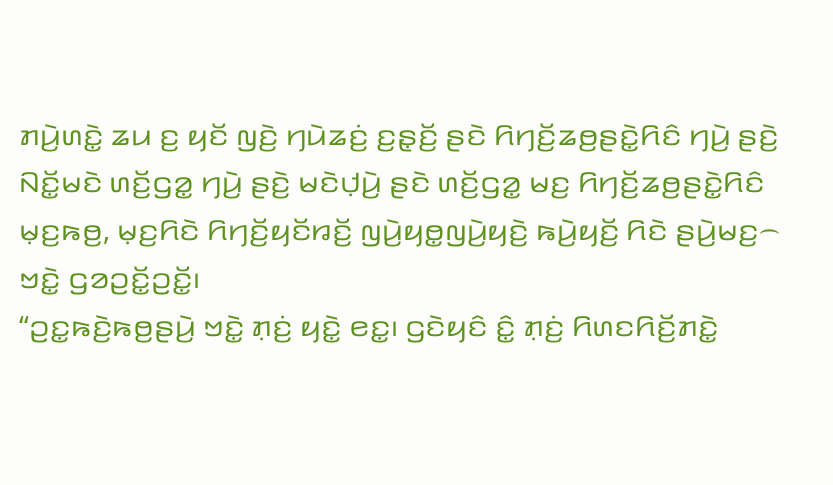ꤊꤣꤧ꤬ꤛꤢꤧ꤭ ꤘꤣ ꤢ꤬ ꤟꤢꤩ ꤜꤢꤧ꤬ ꤚꤣꤧꤘꤢꤦ꤬ ꤢ꤬ꤔ꤫ꤢꤩ꤬ ꤔꤢꤧ ꤖꤚꤢꤩ꤬ꤘꤥ꤬ꤔꤢꤧ꤭ꤖꤢꤨ ꤚꤣꤧ꤬ ꤔꤢꤧ꤬ ꤡꤢꤩ꤭ꤗꤢꤧ ꤛꤢꤩ꤬ꤞꤤ꤭ ꤚꤣꤧ꤬ ꤔꤢꤧ꤬ ꤗꤢꤧꤓ꤫ꤣꤧ꤬ ꤔꤢꤧ ꤛꤢꤩ꤬ꤞꤤ꤭ ꤗꤢ꤬ ꤖꤚꤢꤩ꤬ꤘꤥ꤬ꤔꤢꤧ꤭ꤖꤢꤨ ꤗ꤫ꤢ꤬ꤒꤥ꤬, ꤗ꤫ꤢ꤬ꤖꤢꤧ ꤖꤚꤢꤩ꤬ꤟꤢꤩꤙꤢꤩ꤬ ꤜꤣꤧ꤬ꤟꤥ꤭ꤜꤣꤧ꤬ꤟꤢꤧ꤬ ꤒꤣꤧ꤬ꤟꤢꤩ꤬ ꤖꤢꤧ ꤔꤣꤧ꤬ꤗꤢ꤬꤮ ꤠꤢꤧ꤭ ꤞꤤꤑꤢꤩ꤭ꤑꤢꤩ꤭꤯
“ꤑꤢ꤭ꤒꤢꤧ꤬ꤒꤥ꤬ꤔꤣꤧ꤬ ꤠꤢꤧ꤭ ꤊ꤫ꤢꤦ꤬ ꤟꤢꤧ꤭ ꤕꤢ꤭꤯ ꤞꤢꤧꤟꤢꤨ ꤢꤨ꤭ ꤊ꤫ꤢꤦ꤬ ꤖꤛꤢꤖꤢꤩ꤬ꤊꤢꤧ꤭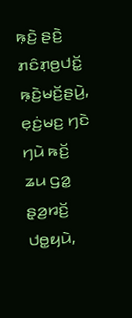ꤒ꤫ꤢꤧ꤬ ꤔꤢꤧ꤬ ꤊꤢꤨꤊ꤫ꤥ꤬ꤓꤢꤩ꤭ ꤒ꤫ꤢꤧ꤬ꤗꤢꤩ꤬ꤔꤣꤧ꤬, ꤕ꤫ꤢꤦ꤬ꤗꤢ꤬ ꤚꤢꤧ ꤚꤣꤧ ꤒꤢꤩ꤬ ꤘꤣ ꤞꤤ꤭ ꤔ꤫ꤤ꤬ꤙꤢꤩ꤬ ꤓꤥ꤭ꤟꤣꤧ,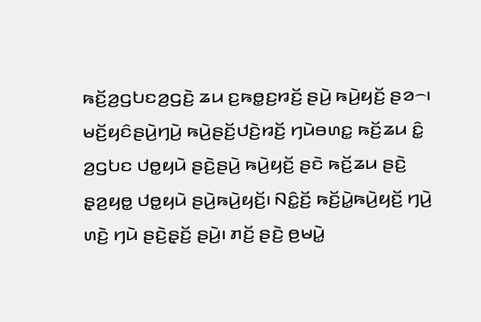ꤒꤢꤩ꤬ꤤ꤬ꤞꤝꤢꤤ꤬ꤞꤢꤧ꤬ ꤘꤣ ꤢ꤬ꤒꤥ꤭ꤢ꤬ꤙꤢꤩ꤬ ꤔꤣꤧ꤬ ꤒꤣꤧ꤬ꤟꤢꤩ꤬ ꤔꤤ꤮꤯
ꤗꤢꤩ꤬ꤟꤢꤨꤔꤣꤧ꤬ꤚꤣꤧ꤬ ꤒꤣꤧ꤬ꤔꤢꤩ꤬ꤓꤢꤧ꤬ꤙꤢꤩ꤬ ꤚꤣꤧꤋꤛꤢ꤭ ꤒꤢꤩ꤬ꤘꤣ ꤢꤨ꤭ ꤤ꤬ꤞꤝꤢ ꤓꤥ꤭ꤟꤣꤧ ꤔꤢꤧ꤬ꤔꤣꤧ꤬ ꤒꤣꤧ꤬ꤟꤢꤩ꤬ ꤔꤢꤧ ꤒꤢꤩ꤬ꤘꤣ ꤔꤢꤧ꤬ ꤔ꤫ꤤ꤬ꤟꤥ꤭ ꤓꤥ꤭ꤟꤣꤧ ꤔꤣꤧ꤬ꤒꤣꤧ꤬ꤟꤢꤩ꤬꤯ ꤡꤢꤨ꤭ꤢꤩ꤬ ꤒꤢꤩ꤬ꤣꤧ꤭ꤒꤣꤧ꤬ꤟꤢꤩ꤬ ꤚꤣꤧ꤬ ꤛꤢꤧ꤬ ꤚꤣꤧ ꤔꤢꤧ꤬ꤔ꤫ꤢꤩ꤬ ꤔꤣꤧ꤬꤯ ꤊꤢꤩ꤬ ꤔꤢꤧ꤬ ꤥ꤬ꤗꤣꤧ꤭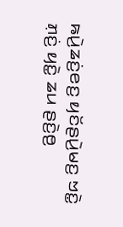ꤒꤣꤧ꤬ꤘꤢꤦ꤬ꤕꤢ꤬ ꤟꤢꤩꤔꤣꤧ꤬ꤗꤢ꤬ ꤠꤢꤧ꤭ ꤊ꤫ꤢꤦ꤬ ꤟꤢꤧ꤭ ꤘꤣ ꤔꤢꤧ꤬ꤥ꤬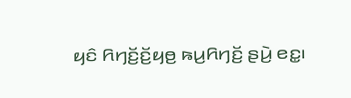ꤟꤢꤨ ꤖꤚꤢꤩ꤬ꤢꤩ꤬ꤟꤥ꤬ ꤒꤣ꤬ꤖꤚꤢꤩ꤬ ꤔꤣꤧ꤬ ꤕꤢ꤭꤯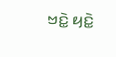ꤠꤢꤧ꤭ ꤟꤢꤧ꤭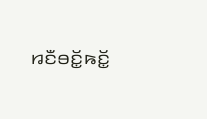ꤙꤢꤪꤋꤢꤩ꤭ꤒꤢꤩ꤭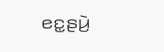ꤕꤢ꤭ꤔꤣꤧ꤬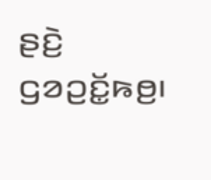ꤔꤢꤧ꤬ ꤞꤤꤑꤢꤩ꤭ꤒꤥ꤬꤯